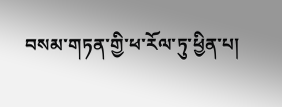བསམ་གཏན་གྱི་ཕ་རོལ་ཏུ་ཕྱིན་པ།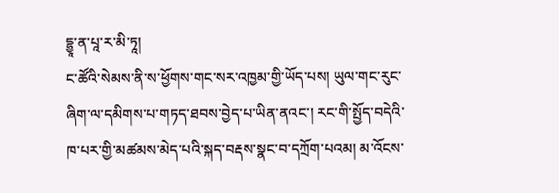དྷྱཱ་ན་པཱ་ར་མི་ཏཱ།
ང་ཚོའི་སེམས་ནི་ས་ཕྱོགས་གང་སར་འཁྱམ་གྱི་ཡོད་པས། ཡུལ་གང་རུང་ཞིག་ལ་དམིགས་པ་གཏད་ཐབས་བྱེད་པ་ཡིན་ནའང་། རང་གི་སྤྱོད་བདེའི་ཁ་པར་གྱི་མཚམས་མེད་པའི་སྐད་བརྡས་སྣང་བ་དཀྲོག་པའམ། མ་འོངས་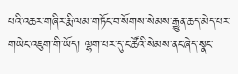པའི་འཆར་གཞིར་རྨི་ལམ་གཏོང་བ་སོགས་སེམས་རྒྱུན་ཆད་མེད་པར་གཡེང་འཇུག་གི་ཡོད། ལྷག་པར་དུ་ང་ཚོའི་སེམས་ནང་ཞེད་སྣང་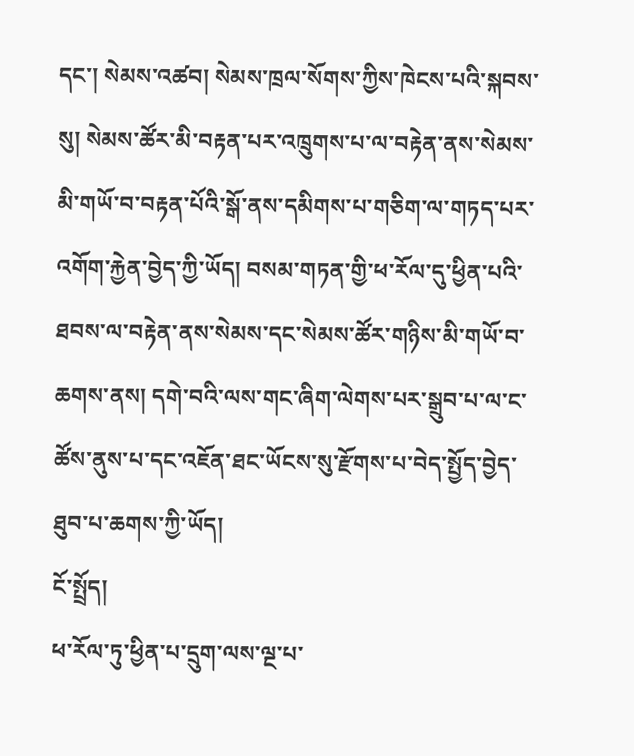དང་། སེམས་འཚབ། སེམས་ཁྲལ་སོགས་ཀྱིས་ཁེངས་པའི་སྐབས་སུ། སེམས་ཚོར་མི་བརྟན་པར་འཁྲུགས་པ་ལ་བརྟེན་ནས་སེམས་མི་གཡོ་བ་བརྟན་པོའི་སྒོ་ནས་དམིགས་པ་གཅིག་ལ་གཏད་པར་འགོག་རྐྱེན་བྱེད་ཀྱི་ཡོད། བསམ་གཏན་གྱི་ཕ་རོལ་དུ་ཕྱིན་པའི་ཐབས་ལ་བརྟེན་ནས་སེམས་དང་སེམས་ཚོར་གཉིས་མི་གཡོ་བ་ཆགས་ནས། དགེ་བའི་ལས་གང་ཞིག་ལེགས་པར་སྒྲུབ་པ་ལ་ང་ཚོས་ནུས་པ་དང་འཇོན་ཐང་ཡོངས་སུ་རྫོགས་པ་བེད་སྤྱོད་བྱེད་ཐུབ་པ་ཆགས་ཀྱི་ཡོད།
ངོ་སྤྲོད།
ཕ་རོལ་ཏུ་ཕྱིན་པ་དྲུག་ལས་ལྔ་པ་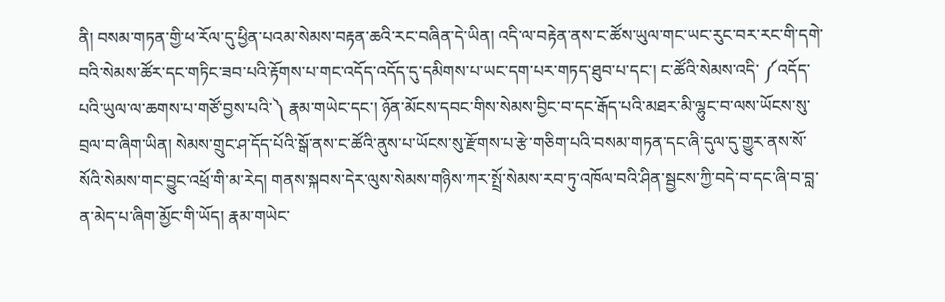ནི། བསམ་གཏན་གྱི་ཕ་རོལ་དུ་ཕྱིན་པའམ་སེམས་བརྟན་ཆའི་རང་བཞིན་དེ་ཡིན། འདི་ལ་བརྟེན་ནས་ང་ཚོས་ཡུལ་གང་ཡང་རུང་བར་རང་གི་དགེ་བའི་སེམས་ཚོར་དང་གཏིང་ཟབ་པའི་རྟོགས་པ་གང་འདོད་འདོད་དུ་དམིགས་པ་ཡང་དག་པར་གཏད་ཐུབ་པ་དང་། ང་ཚོའི་སེམས་འདི་ ༼འདོད་པའི་ཡུལ་ལ་ཆགས་པ་གཙོ་བྱས་པའི་༽ རྣམ་གཡེང་དང་། ཉོན་མོངས་དབང་གིས་སེམས་བྱིང་བ་དང་རྒོད་པའི་མཐར་མི་ལྷུང་བ་ལས་ཡོངས་སུ་བྲལ་བ་ཞིག་ཡིན། སེམས་གྲུང་ཤ་དོད་པོའི་སྒོ་ནས་ང་ཚོའི་ནུས་པ་ཡོངས་སུ་རྫོགས་པ་རྩེ་གཅིག་པའི་བསམ་གཏན་དང་ཞི་དུལ་དུ་གྱུར་ནས་སོ་སོའི་སེམས་གང་བྱུང་འཕྲོ་གི་མ་རེད། གནས་སྐབས་དེར་ལུས་སེམས་གཉིས་ཀར་སྤྲོ་སེམས་རབ་ཏུ་འཁོལ་བའི་ཤིན་སྦྱངས་ཀྱི་བདེ་བ་དང་ཞི་བ་བླ་ན་མེད་པ་ཞིག་མྱོང་གི་ཡོད། རྣམ་གཡེང་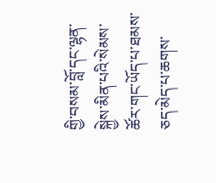གྱི་བསམ་བློ་དང་ལྷན་སྐྱེས་མིན་པའི་སེམས་ཚོར་གང་ཡོད་པ་ཐམས་ཅད་མེད་པ་ཆགས་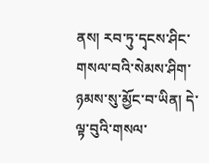ནས། རབ་ཏུ་དྭངས་ཤིང་གསལ་བའི་སེམས་ཤིག་ཉམས་སུ་མྱོང་བ་ཡིན། དེ་ལྟ་བུའི་གསལ་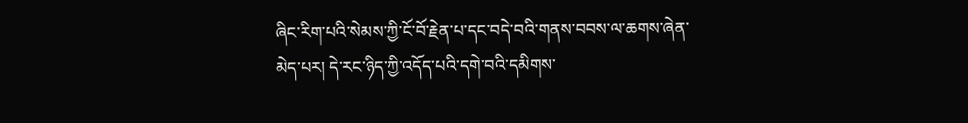ཞིང་རིག་པའི་སེམས་ཀྱི་ངོ་བོ་རྗེན་པ་དང་བདེ་བའི་གནས་བབས་ལ་ཆགས་ཞེན་མེད་པར། དེ་རང་ཉིད་ཀྱི་འདོད་པའི་དགེ་བའི་དམིགས་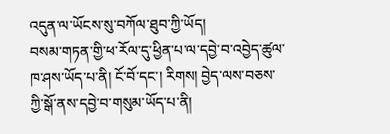འདུན་ལ་ཡོངས་སུ་བཀོལ་ཐུབ་ཀྱི་ཡོད།
བསམ་གཏན་གྱི་ཕ་རོལ་དུ་ཕྱིན་པ་ལ་དབྱེ་བ་འབྱེད་ཚུལ་ཁ་ཤས་ཡོད་པ་ནི། ངོ་བོ་དང་། རིགས། བྱེད་ལས་བཅས་ཀྱི་སྒོ་ནས་དབྱེ་བ་གསུམ་ཡོད་པ་ནི།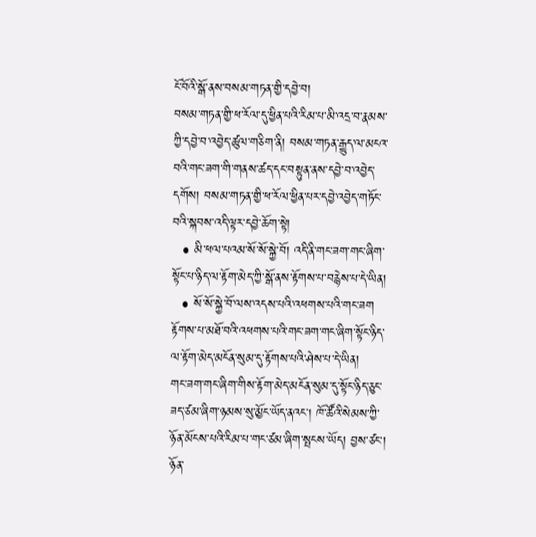ངོ་བོའི་སྒོ་ནས་བསམ་གཏན་གྱི་དབྱེ་བ།
བསམ་གཏན་གྱི་ཕ་རོལ་དུ་ཕྱིན་པའི་རིམ་པ་མི་འདྲ་བ་རྣམས་ཀྱི་དབྱེ་བ་འབྱེད་ཚུལ་གཅིག་ནི། བསམ་གཏན་རྒྱུད་ལ་མངའ་བའི་གང་ཟག་གི་གནས་ཚད་དང་བསྟུན་ནས་དབྱེ་བ་འབྱེད་དགོས། བསམ་གཏན་གྱི་ཕ་རོལ་ཕྱིན་པར་དབྱེ་འབྱེད་གཏོང་བའི་སྐབས་འདི་ལྟར་དབྱེ་ཆོག་སྟེ།
  • མི་ཕལ་པའམ་སོ་སོ་སྐྱེ་བོ། འདི་ནི་གང་ཟག་གང་ཞིག་སྟོང་པ་ཉིད་ལ་རྟོག་མེད་ཀྱི་སྒོ་ནས་རྟོགས་པ་བརྙེས་པ་དེ་ཡིན།
  • སོ་སོ་སྐྱེ་བོ་ལས་འདས་པའི་འཕགས་པའི་གང་ཟག རྟོགས་པ་མཐོ་བའི་འཕགས་པའི་གང་ཟག་གང་ཞིག་སྟོང་ཉིད་ལ་རྟོག་མེད་མངོན་སུམ་དུ་རྟོགས་པའི་ཤེས་པ་དེ་ཡིན།
གང་ཟག་གང་ཞིག་གིས་རྟོག་མེད་མངོན་སུམ་དུ་སྟོང་ཉིད་ཅུང་ཟད་ཙམ་ཞིག་ཉམས་སུ་མྱོང་ཡོད་ནའང། ཁོ་ཚོའི་སེམས་ཀྱི་ཉོན་མོངས་པའི་རིམ་པ་གང་ཙམ་ཞིག་སྤངས་ཡོད། བྱས་ཙང་། ཉོན་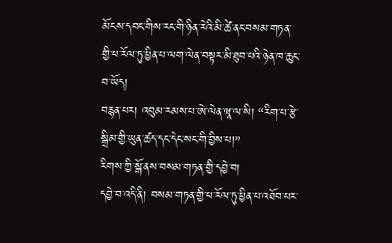མོངས་དབང་གིས་རང་གི་ཉིན་རེའི་མི་ཚེ་ནང་བསམ་གཏན་གྱི་ཕ་རོལ་ཏུ་ཕྱིན་པ་ལག་ལེན་བསྟར་མི་ཐུབ་པའི་ཉེན་ཁ་ཆུང་བ་ཡོད།
བརྙན་པར། འབུམ་རམས་པ་ཨེ་ལེན་ཝཱ་ལ་སི། “རིག་པ་རྩེ་སྒྲིམ་གྱི་ཡུན་ཚད་དང་དེང་སང་གི་བྱིས་པ།”
རིགས་ཀྱི་སྒོ་ནས་བསམ་གཏན་གྱི་དབྱེ་བ།
དབྱེ་བ་འདི་ནི། བསམ་གཏན་གྱི་ཕ་རོལ་ཏུ་ཕྱིན་པ་འཐོབ་པར་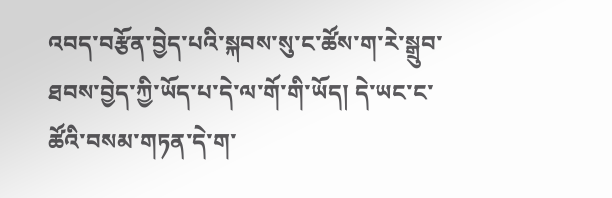འབད་བརྩོན་བྱེད་པའི་སྐབས་སུ་ང་ཚོས་ག་རེ་སྒྲུབ་ཐབས་བྱེད་ཀྱི་ཡོད་པ་དེ་ལ་གོ་གི་ཡོད། དེ་ཡང་ང་ཚོའི་བསམ་གཏན་དེ་ག་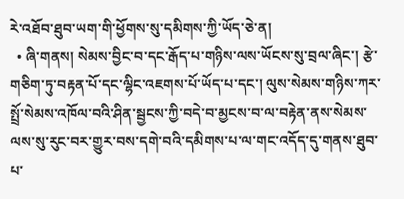རེ་འཐོབ་ཐུབ་ཡག་གི་ཕྱོགས་སུ་དམིགས་ཀྱི་ཡོད་ཅེ་ན།
  • ཞི་གནས། སེམས་བྱིང་བ་དང་རྒོད་པ་གཉིས་ལས་ཡོངས་སུ་བྲལ་ཞིང་། རྩེ་གཅིག་ཏུ་བརྟན་པོ་དང་ལྷིང་འཇགས་པོ་ཡོད་པ་དང་། ལུས་སེམས་གཉིས་ཀར་སྤྲོ་སེམས་འཁོལ་བའི་ཤིན་སྦྱངས་ཀྱི་བདེ་བ་མྱངས་བ་ལ་བརྟེན་ནས་སེམས་ལས་སུ་རུང་བར་གྱུར་བས་དགེ་བའི་དམིགས་པ་ལ་གང་འདོད་དུ་གནས་ཐུབ་པ་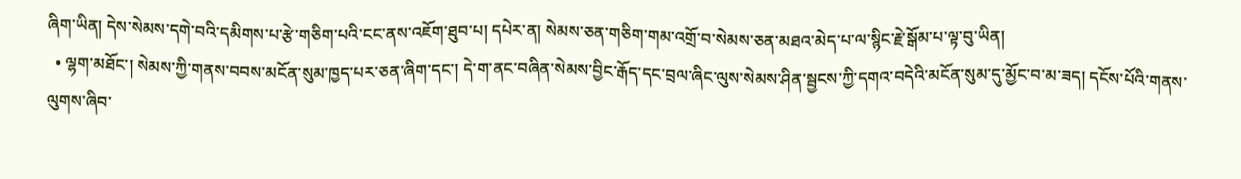ཞིག་ཡིན། དེས་སེམས་དགེ་བའི་དམིགས་པ་རྩེ་གཅིག་པའི་ངང་ནས་འཇོག་ཐུབ་པ། དཔེར་ན། སེམས་ཅན་གཅིག་གམ་འགྲོ་བ་སེམས་ཅན་མཐའ་མེད་པ་ལ་སྙིང་རྗེ་སྒོམ་པ་ལྟ་བུ་ཡིན།
  • ལྷག་མཐོང་། སེམས་ཀྱི་གནས་བབས་མངོན་སུམ་ཁྱད་པར་ཅན་ཞིག་དང་། དེ་ག་ནང་བཞིན་སེམས་བྱིང་རྒོད་དང་བྲལ་ཞིང་ལུས་སེམས་ཤིན་སྦྱངས་ཀྱི་དགའ་བདེའི་མངོན་སུམ་དུ་མྱོང་བ་མ་ཟད། དངོས་པོའི་གནས་ལུགས་ཞིབ་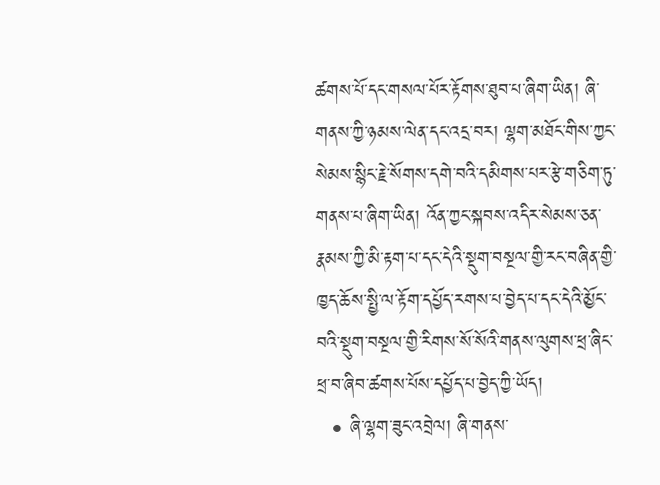ཚགས་པོ་དང་གསལ་པོར་རྟོགས་ཐུབ་པ་ཞིག་ཡིན། ཞི་གནས་ཀྱི་ཉམས་ལེན་དང་འདྲ་བར། ལྷག་མཐོང་གིས་ཀྱང་སེམས་སྙིང་རྗེ་སོགས་དགེ་བའི་དམིགས་པར་རྩེ་གཅིག་ཏུ་གནས་པ་ཞིག་ཡིན། འོན་ཀྱང་སྐབས་འདིར་སེམས་ཅན་རྣམས་ཀྱི་མི་རྟག་པ་དང་དེའི་སྡུག་བསྔལ་གྱི་རང་བཞིན་གྱི་ཁྱད་ཆོས་སྤྱི་ལ་རྟོག་དཔྱོད་རགས་པ་བྱེད་པ་དང་དེའི་མྱོང་བའི་སྡུག་བསྔལ་གྱི་རིགས་སོ་སོའི་གནས་ལུགས་ཕྲ་ཞིང་ཕྲ་བ་ཞིབ་ཚགས་པོས་དཔྱོད་པ་བྱེད་ཀྱི་ཡོད།
  • ཞི་ལྷག་ཟུང་འབྲེལ། ཞི་གནས་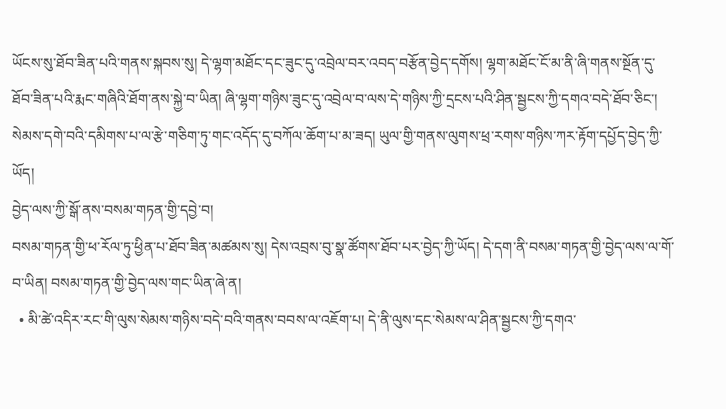ཡོངས་སུ་ཐོབ་ཟིན་པའི་གནས་སྐབས་སུ། དེ་ལྷག་མཐོང་དང་ཟུང་དུ་འབྲེལ་བར་འབད་བརྩོན་བྱེད་དགོས། ལྷག་མཐོང་ངོ་མ་ནི་ཞི་གནས་སྔོན་དུ་ཐོབ་ཟིན་པའི་རྨང་གཞིའི་ཐོག་ནས་སྐྱེ་བ་ཡིན། ཞི་ལྷག་གཉིས་ཟུང་དུ་འབྲེལ་བ་ལས་དེ་གཉིས་ཀྱི་དྲངས་པའི་ཤིན་སྦྱངས་ཀྱི་དགའ་བདེ་ཐོབ་ཅིང་། སེམས་དགེ་བའི་དམིགས་པ་ལ་རྩེ་གཅིག་ཏུ་གང་འདོད་དུ་བཀོལ་ཆོག་པ་མ་ཟད། ཡུལ་གྱི་གནས་ལུགས་ཕྲ་རགས་གཉིས་ཀར་རྟོག་དཔྱོད་བྱེད་ཀྱི་ཡོད།
བྱེད་ལས་ཀྱི་སྒོ་ནས་བསམ་གཏན་གྱི་དབྱེ་བ།
བསམ་གཏན་གྱི་ཕ་རོལ་ཏུ་ཕྱིན་པ་ཐོབ་ཟིན་མཚམས་སུ། དེས་འབྲས་བུ་སྣ་ཚོགས་ཐོབ་པར་བྱེད་ཀྱི་ཡོད། དེ་དག་ནི་བསམ་གཏན་གྱི་བྱེད་ལས་ལ་གོ་བ་ཡིན། བསམ་གཏན་གྱི་བྱེད་ལས་གང་ཡིན་ཞེ་ན།
  • མི་ཚེ་འདིར་རང་གི་ལུས་སེམས་གཉིས་བདེ་བའི་གནས་བབས་ལ་འཇོག་པ། དེ་ནི་ལུས་དང་སེམས་ལ་ཤིན་སྦྱངས་ཀྱི་དགའ་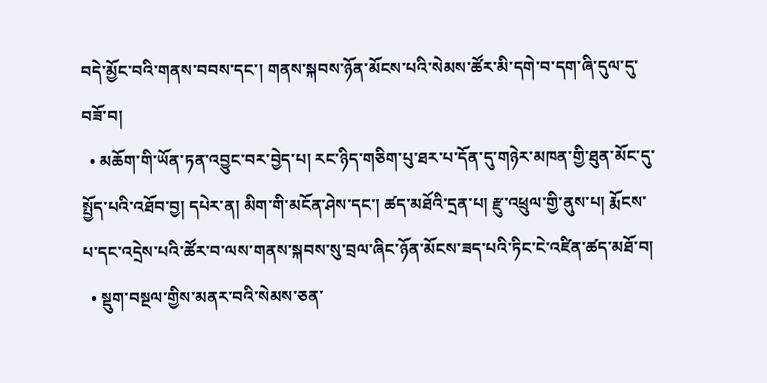བདེ་མྱོང་བའི་གནས་བབས་དང་། གནས་སྐབས་ཉོན་མོངས་པའི་སེམས་ཚོར་མི་དགེ་བ་དག་ཞི་དུལ་དུ་བཟོ་བ།
  • མཆོག་གི་ཡོན་ཏན་འབྱུང་བར་བྱེད་པ། རང་ཉིད་གཅིག་པུ་ཐར་པ་དོན་དུ་གཉེར་མཁན་གྱི་ཐུན་མོང་དུ་སྤྱོད་པའི་འཐོབ་བྱ། དཔེར་ན། མིག་གི་མངོན་ཤེས་དང་། ཚད་མཐོའི་དྲན་པ། རྫུ་འཕྲུལ་གྱི་ནུས་པ། རྨོངས་པ་དང་འདྲེས་པའི་ཚོར་བ་ལས་གནས་སྐབས་སུ་བྲལ་ཞིང་ཉོན་མོངས་ཟད་པའི་ཏིང་ངེ་འཛིན་ཚད་མཐོ་བ།
  • སྡུག་བསྔལ་གྱིས་མནར་བའི་སེམས་ཅན་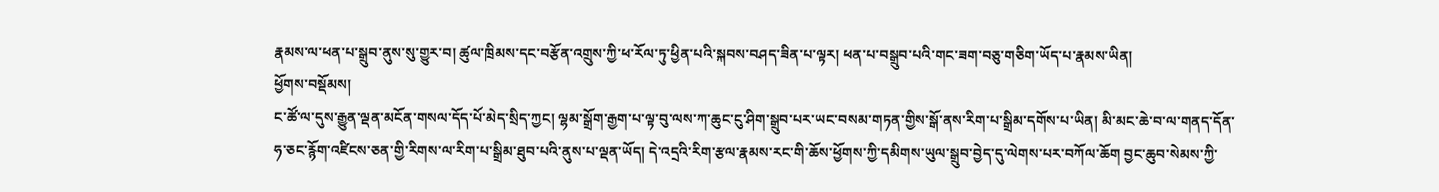རྣམས་ལ་ཕན་པ་སྒྲུབ་ནུས་སུ་གྱུར་བ། ཚུལ་ཁྲིམས་དང་བརྩོན་འགྲུས་ཀྱི་ཕ་རོལ་ཏུ་ཕྱིན་པའི་སྐབས་བཤད་ཟིན་པ་ལྟར། ཕན་པ་བསྒྲུབ་པའི་གང་ཟག་བཅུ་གཅིག་ཡོད་པ་རྣམས་ཡིན།
ཕྱོགས་བསྡོམས།
ང་ཚོ་ལ་དུས་རྒྱུན་ལྡན་མངོན་གསལ་དོད་པོ་མེད་སྲིད་ཀྱང། ལྷམ་སྒྲོག་རྒྱག་པ་ལྟ་བུ་ལས་ཀ་ཆུང་ངུ་ཤིག་སྒྲུབ་པར་ཡང་བསམ་གཏན་གྱིས་སྒོ་ནས་རིག་པ་སྒྲིམ་དགོས་པ་ཡིན། མི་མང་ཆེ་བ་ལ་གནད་དོན་ཧ་ཅང་རྙོག་འཛིངས་ཅན་གྱི་རིགས་ལ་རིག་པ་སྒྲིམ་ཐུབ་པའི་ནུས་པ་ལྡན་ཡོད། དེ་འདྲའི་རིག་རྩལ་རྣམས་རང་གི་ཆོས་ཕྱོགས་ཀྱི་དམིགས་ཡུལ་སྒྲུབ་བྱེད་དུ་ལེགས་པར་བཀོལ་ཆོག བྱང་ཆུབ་སེམས་ཀྱི་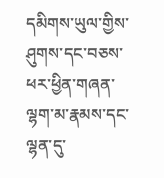དམིགས་ཡུལ་གྱིས་ཤུགས་དང་བཅས་ཕར་ཕྱིན་གཞན་ལྷག་མ་རྣམས་དང་ལྷན་དུ་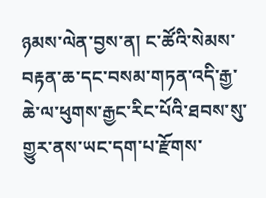ཉམས་ལེན་བྱས་ན། ང་ཚོའི་སེམས་བརྟན་ཆ་དང་བསམ་གཏན་འདི་རྒྱ་ཆེ་ལ་ཕུགས་རྒྱང་རིང་པོའི་ཐབས་སུ་གྱུར་ནས་ཡང་དག་པ་རྫོགས་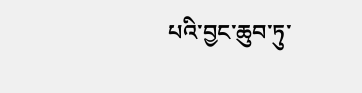པའི་བྱང་ཆུབ་ཏུ་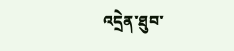འདྲེན་ཐུབ་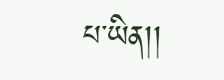པ་ཡིན།།